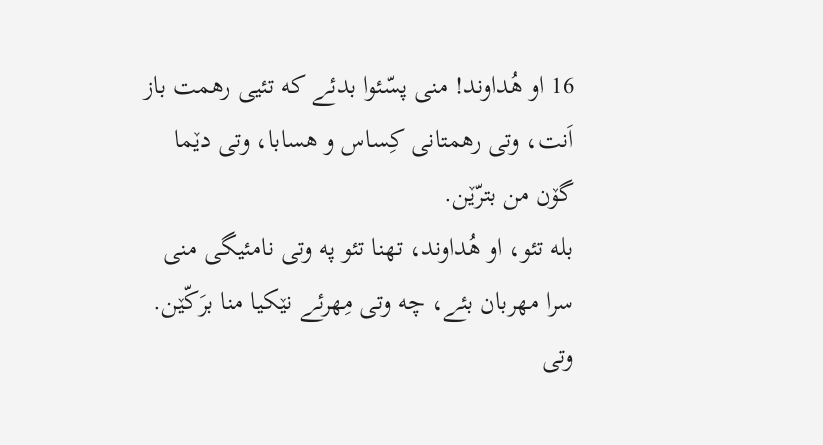16 او هُداوند! منی پسّئوا بدئے که تئیی رهمت باز اَنت، وتی رهمتانی کِساس و هسابا، وتی دێما گۆن من بترّێن.
بله تئو، او هُداوند، تهنا تئو په وتی نامئیگی منی سرا مهربان بئے، چه وتی مِهرئے نێکیا منا برَکّێن.
وتی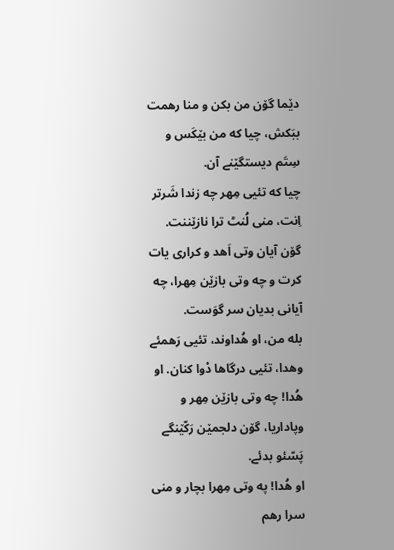دێما گۆن من بکن و منا رهمت ببَکش، چیا که من بێکَس و سِتَم دیستگێنے آن.
چیا که تئیی مِهر چه زندا شَرتر اِنت، منی لُنٹ ترا نازێننت.
گۆن آیان وتی اَهد و کراری یات کرت و چه وتی بازێن مِهرا، چه آیانی بدیان سر گوَست.
بله من، او هُداوند، تئیی رَهمئے وهدا، تئیی درگاها دْوا کنان. او هُدا! چه وتی بازێن مِهر و وپاداریا، گۆن دلجمێن رَکّێنگے پَسّئو بدئے.
او هُدا! په وتی مِهرا بچار و منی سرا رهم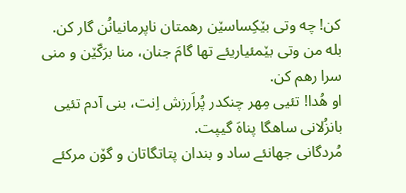کن! چه وتی بێکِساسێن رهمتان ناپرمانیانُن گار کن.
بله من وتی بێمئیاریئے تها گامَ جنان، منا برَکّێن و منی سرا رهم کن.
او هُدا! تئیی مِهر چنکدر پُراَرزش اِنت، بنی آدم تئیی بانزُلانی ساهگا پناهَ گیپت.
مُردگانی جهانئے ساد و بندان پتاتگاتان و گۆن مرکئے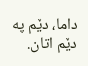داما، دێم په دێم اتان.